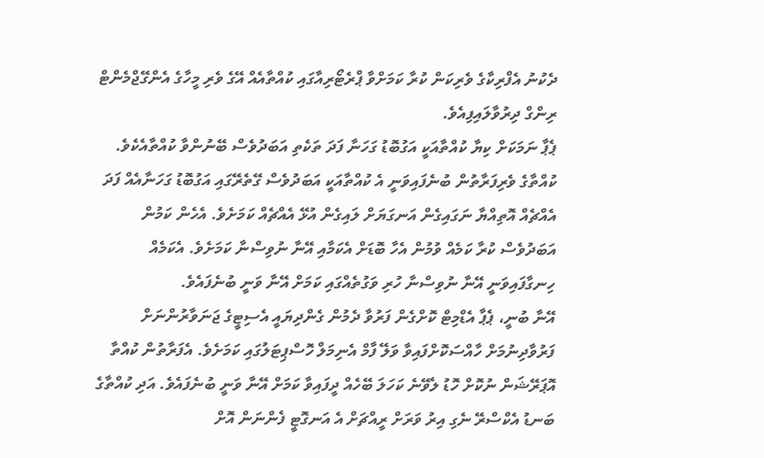ދެކުނު އެފްރިކާގެ ވެރިކަން ކުރާ ކަމަށްވާ ޕްރެޓޯރިއާގައި ކުއްތާއެއް އޭގެ ވެރި މީހާގެ އެންގޭޖްމެންޓް ރިންގް ދިރުވާލައިފިއެވެ.
ޕެޕާ ނަމަކަށް ކިޔާ ކުއްތާއަކީ އަގުބޮޑު ގަހަނާ ފަދަ ތަކެތި އަބަދުވެސް ބޭނުންވާ ކުއްތާއެކެވެ.
ކުއްތާގެ ވެރިފަރާތުން ބުނެފައިވަނީ އެ ކުއްތާއަކީ އަބަދުވެސް ގޭތެރޭގައި އަގުބޮޑު ގަހަނާއެއް ފަދަ އެއްޗެއް އޮތިއްޔާ ނަގައިގެން އަނގަޔަށް ލައިގެން އުޅޭ އެއްޗެއް ކަމަށެވެ. އެހެން ކަމުން އަބަދުވެސް ކުރާ ކަމެއް ވުމުން އެހާ ބޮޑަށް އެކަމާއި އޭނާ ނުވިސްނާ ކަމަށެވެ. އެކަމެއް ހިނގާފައިވަނީ އޭނާ ނުވިސްނާ ހުރި ވަގުތެއްގައި ކަމަށް އޭނާ ވަނީ ބުނެފައެވެ.
އޭނާ ބުނީ، ޕެޕާ އެޑްމިޓް ކޮށްގެން ފަރުވާ ދެމުން ގެންދިޔައީ އެސިޓީގެ ޖަނަވާރުންނަށް ފަރުވާދިނުމަށް ހާއްސަކޮށްފައިވާ ވަލޭ ފާމް އެނިމަލް ހޮސްޕިޓަލުގައި ކަމަށެވެ. އެފަރާތުން ކުއްތާ އޮޕަރޭޝަން ނުކޮށް ހޮޑު ލެވޭނެ ކަހަލަ ބޭހެއް ދީފައިވާ ކަމަށް އޭނާ ވަނީ ބުނެފައެވެ. އަދި ކުއްތާގެ ބަނޑު އެކްސްރޭ ނެގި އިރު ވަރަށް ރީއްޗަށް އެ އަނގޮޓީ ފެންނަން އޮށް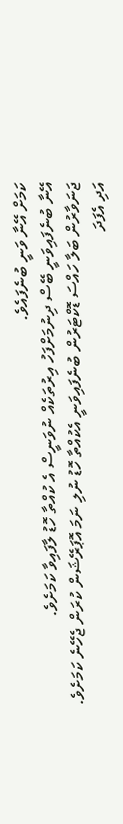ކަމަށް އޭނާ ވަނީ ބުނެފައެވެ.
އޭނާ ބުނެފައިވަނީ ބޭސް ދިނުމަށްފަހު އިރުތަކެއް ނުވަނީސް އެ ކުއްތާ ހޮޑު ލާފައިވާ ކަމަށެވެ.
ޖަނަވާރުން ބަލާ ހައްސަ ޑޮކްޓަރުން ބުނެފައިވަނީ އެކުއްތާ ހޮޑު ނުލި ނަމަ އޮޕަރޭޝަން ކުރަން ޖެހޭނެ ކަމަށެވެ. އަދި އެފަދަ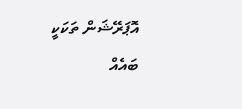އޮޕަރޭޝަން ތަކަކީ ބައެއް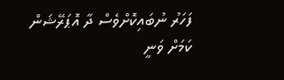ފަހަރު ނުބައިކޮށްވެސް ދާ އޮޕަރޭޝަން ކަމަށް ވަނީ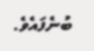ބުނެފައެވެ.